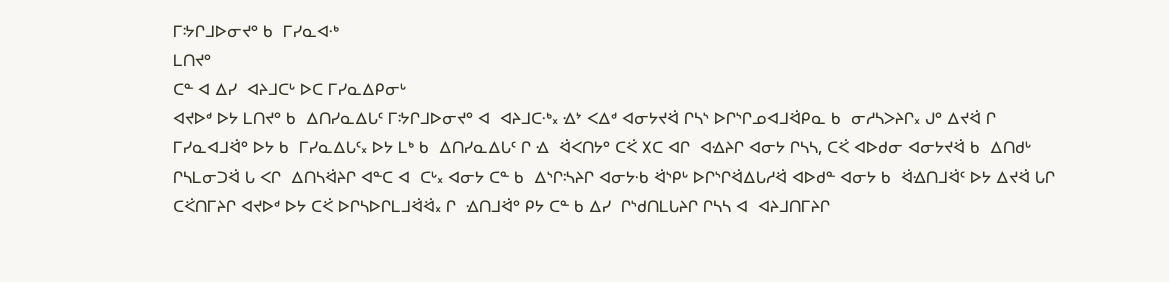ᒥᔽᒋᒧᐅᓂᔪᐤ ᑲ  ᒥᓯᓇᐊᐧᒃ
ᒪᑎᔪᐤ
ᑕᓐ ᐊ ᐃᓯ  ᐊᔨᒧᑕᒡ ᐅᑕ ᒥᓯᓇᐃᑭᓂᒡ
ᐊᔪᐅᒄ ᐅᔭ ᒪᑎᔪᐤ ᑲ  ᐃᑎᓯᓇᐃᒐᑦ ᒥᔽᒋᒧᐅᓂᔪᐤ ᐊ  ᐊᔨᒧᑕᐧᒃ᙮ ᐎᔾ ᐸᐃᒄ ᐊᓂᔭᔪᐛ ᒋᓴᔅ ᐅᒋᔅᒋᓄᐊᒧᐛᑭᓇ ᑲ  ᓂᓱᓴᐳᔨᒋ᙮ ᒍᐤ ᐃᔪᐛ ᒋ  ᒥᓯᓇᐊᒧᐛᐤ ᐅᔭ ᑲ  ᒥᓯᓇᐃᒐᑦ᙮ ᐅᔭ ᒪᒃ ᑲ  ᐃᑎᓯᓇᐃᒐᑦ ᒋ ᐎ  ᐛᐸᑎᔭᐤ ᑕᑈ ᙭ᑕ ᐊᒋ  ᐊᐎᔨᒋ ᐊᓂᔭ ᒋᓴᓴ, ᑕᑈ ᐊᐅᑯᓂ ᐊᓂᔭᔪᐛ ᑲ  ᐃᑎᑯᒡ ᒋᓴᒪᓂᑐᐛ ᒐ ᐸᒋ  ᐃᑎᓴᐛᔨᒋ ᐊᓐᑕ ᐊ  ᑕᒡ᙮ ᐊᓂᔭ ᑕᓐ ᑲ  ᐃᔅᒋᔄᔨᒋ ᐊᓂᔭᐧᑲ ᐛᔅᑭᒡ ᐅᒋᔅᒋᐛᐃᒐᓱᐛ ᐊᐅᑯᓐ ᐊᓂᔭ ᑲ  ᐛᐎᑎᒧᐛᑦ ᐅᔭ ᐃᔪᐛ ᒐᒋ ᑕᑈᑎᒥᔨᒋ ᐊᔪᐅᒄ ᐅᔭ ᑕᑈ ᐅᒋᓴᐅᒋᒪᒧᐛᐛ᙮ ᒋ  ᐎᑎᒧᐛᐤ ᑭᔭ ᑕᓐ ᑲ ᐃᓯ  ᒋᔅᑯᑎᒪᒐᔨᒋ ᒋᓴᓴ ᐊ  ᐊᔨᒧᑎᒥᔨᒋ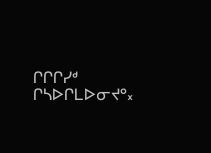ᒋᒋᒋᓯᒄ ᒋᓴᐅᒋᒪᐅᓂᔪᐤ᙮